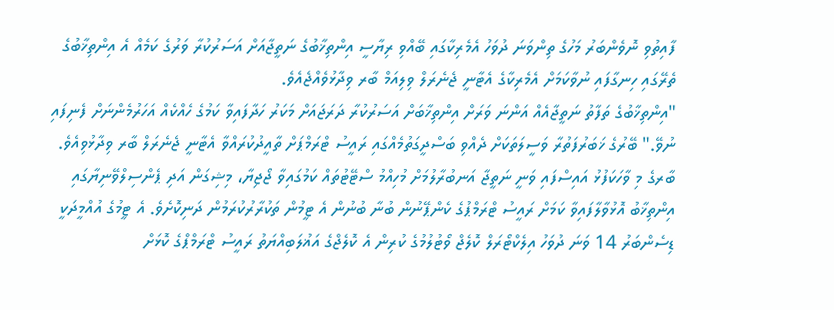ފާއިތުވި ނޮވެންބަރު މަހުގެ ތިންވަނަ ދުވަހު އެމެރިކާގައި ބޭއްވި ރިޔާސީ އިންތިޚާބުގެ ނަތީޖާއަށް އަސަރުކުރާ ވަރުގެ ކަމެއް އެ އިންތިޚާބުގެ ތެރޭގައި ހިނގާފައި ނުވާކަމަށް އެމެރިކާގެ އެޓާނީ ޖެނެރަލް ވިލިއަމް ބާރ ވިދާޅުވެއްޖެއެވެ.
"އިންތިޚާބުގެ ތަފާތު ނަތީޖާއެއް އަންނަ ވަރަށް އިންތިޚާބަށް އަސަރުކުރާ ދަރަޖައަށް މަކަރު ހަދާފައިވާ ކަމުގެ ހެއްކެއް އަހަރުމެންނަށް ފެނިފައި ނުވޭ." ބޭރުގެ ޚަބަރުފަތުރާ ވަސީލަތަކަށް ދެއްވި ބަސްދީގަތުމެއްގައި ރައީސު ޓްރަމްޕަށް ތާއީދުކުރައްވާ އެޓާނީ ޖެނެރަލް ބާރ ވިދާޅުވިއެވެ.
ބާރގެ މި ވާހަކަފުޅު އައިސްފައި ވަނީ ނަތީޖާ އަނބުރާލުމަށް މުހިއްމު ސްޓޭޓުތައް ކަމުގައިވާ ޖޯޖިޔާ، މިޝިގަން އަދި ޕެންސިލްވޭނިޔާގައި އިންތިޚާބު އޮޅުވާލާފައިވާ ކަމަށް ރައީސު ޓްރަމްޕުގެ ކެންޕޭނުން ބުނާ ބުނުން އެ ޓީމުން ތަކުރާރުކުރަމުން ދަނިކޮށެވެ. އެ ޓީމުގެ އުއްމީދަކީ ޑިސެންބަރު 14 ވަނަ ދުވަހު އިލެކްޓޯރަލް ކޮލެޖް ވޯޓުލުމުގެ ކުރިން އެ ކޮލެޖްގެ އަޣުލަބިއްޔަތު ރައީސު ޓްރަމްޕްގެ ކޮޅަށް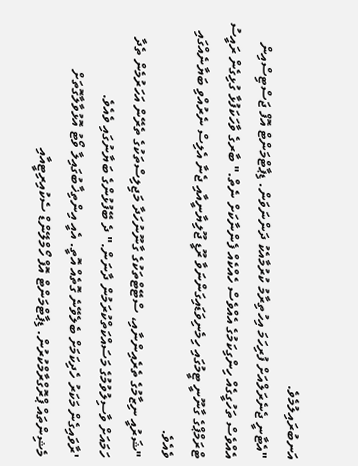އަނބުރައިލުމެވެ.
"އެޓާނީ ޖެނެރަލްއަށް ފުރިހަމަ އިހުތިރާމު ކުރުމާއެކު ދަންނަވަން. ޑިޕާޓްމަންޓް އޮފް ޖަސްޓިސްއިން އެއްވެސް ތަހުގީގެއް ހިންގިކަމުގެ އެއްވެސް ހެއްކެއް ފެންނާކަށް ނެތް." ބާރގެ ވާހަކަފުޅާ ގުޅިގެން ރައީސު ޓްރަމްޕްގެ ގާނޫނީ ޓީމުގައި ހިމެނިވަޑައިގަންނަވާ ރޫޑީ ޖޫލިޔާނީއާއި ޖެނާ އެލިސް ނެރުއްވި ބަޔާނެއްގައި ވެއެވެ.
"ޝަރުއީ ނިޒާމުގެ ތެރެއިންނާއި، ސްޓޭޓްތަކުގެ ގާނޫނުހަދާ މަޖިލިސްތަކުގެ ތެރޭން އަހަރުމެން ތެދާ ހަމައަށް ވާސިލުވުމުގެ މަސައްކަތްކުރަމުން ދާނަން." ދެ ބޭފުޅުންގެ ބަޔާނުގައި ވެއެވެ.
'ރާވައިގެން މަކަރު ހެދިކަމަށް ބެލެވޭނެ ގޮތެއް އޮތީ. އެއީ އިންތިޚާބުގައިލާ ވޯޓު އޮޅުވާލާގޮތަށް މެޝިންތައް ޕްރޮގްރާމްކުރުން. ޑިޕާޓްމަންޓް އޮފް ހޯމްލޭންޑް ސެކުއިރިޓީއާއި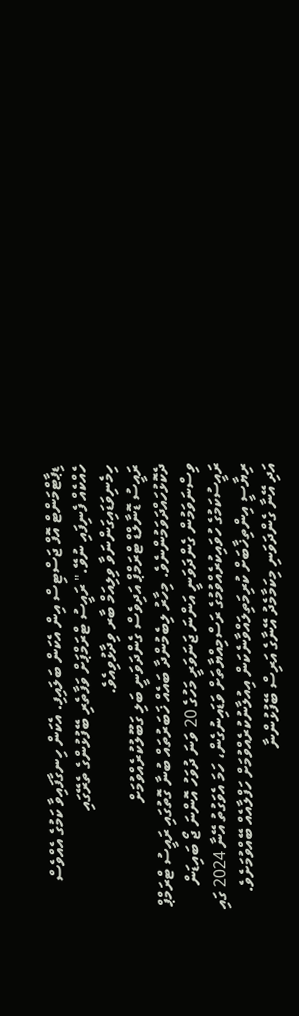ޑިޕާޓްމަންޓް އޮފް ޖަސްޓިސް އިން އެކަން ބަލައިފި. އެކަން ހިނގާފައިވާ ކަމުގެ އެއްވެސް ހެއްކެއް ފެނިފައި ނުވޭ." ރައީސު ޓްރަމްޕަށް ވަފާތެރި ބޭފުޅުންގެ ތެރޭގައި ހިމެނިވަޑައިގަންނަވާ ވިލިއަމް ބާރ ވިދާޅުވިއެވެ.
ރައީސު ޑޮނާލްޑް ޓްރަމްޕް އަދިވެސް ގެންދަވަނީ ބަލި ގަބޫލުކުރެއްވުމަށް ދެކޮޅުހައްދަވަމުންނެވެ. މިހާރު ލިބެމުންދާ ބައެއް ޚަބަރުތައް ބުނާ ގޮތުގައި ރައީސު ޓްރަމްޕް ވިސްނަވަމުން ގެންދަވަނީ އަންނަ ޖަނަވަރީ މަހުގެ 20 ވަނަ ދުވަހު އޮންނަ ޖޯ ބައިޑަން ރައީސުކަމުގެ ހުވައިކުރެއްވުމުގެ ރަސްމިއްޔާތަށް ވަޑައިނުގެން، ހަމަ އެވަގުތު އޭނާ 2024 ގައި ރިޔާސީ އިންތިޚާބަށް ކުރިމަތިލައްވާނެކަން އިއުލާނުކުރެއްވުމަށް ހަފްލާއެއް ބޭއްވުމަށެވެ. އަދި އޭނާ ގެންދަވަނި މިކަމާމެދު އޭނާގެ އަރިސް ބޭފުޅުންނާ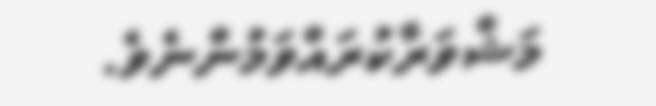މަޝްވަރާކުރައްވަމުންނެވެ.